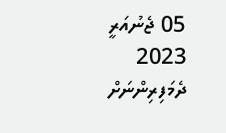05 ޖެނުއަރީ 2023
ދެމަފިރިންނަށް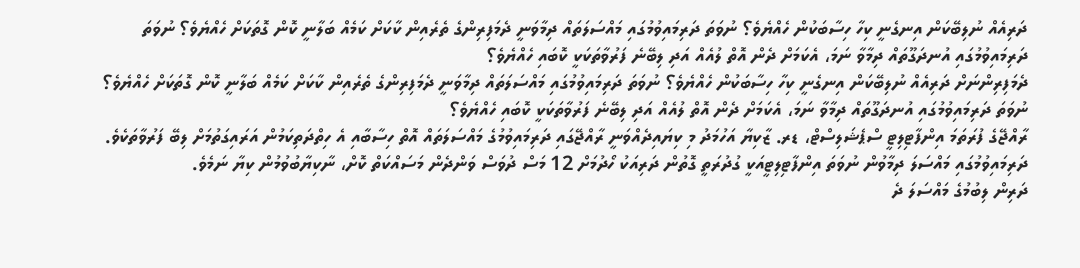ދަރިއެއް ނުލިބޭކަން އިނގެނީ ކިހާ ހިސާބަކުން ހެއްޔެވެ؟ ނުވަތަ ދަރިމައިވުމުގައި މައްސަލަތައް ދިމާވަނީ ދެމަފިރިންގެ ތެރެއިން ކާކަށް ކަމެއް ބަލާނީ ކޮން ގޮތަކަށް ހެއްޔެވެ؟ ނުވަތަ ދަރިމައިވުމުގައި އުނދަގޫތައް ދިމާވާ ނަމަ، އެކަމަށް ދެން އޮތް ލުއެއް އަދި ލިބޭނެ ފަރުވާތަކަކީ ކޮބައި ހެއްޔެވެ؟
ދެމަފިރިންނަށް ދަރިއެއް ނުލިބޭކަން އިނގެނީ ކިހާ ހިސާބަކުން ހެއްޔެވެ؟ ނުވަތަ ދަރިމައިވުމުގައި މައްސަލަތައް ދިމާވަނީ ދެމަފިރިންގެ ތެރެއިން ކާކަށް ކަމެއް ބަލާނީ ކޮން ގޮތަކަށް ހެއްޔެވެ؟ ނުވަތަ ދަރިމައިވުމުގައި އުނދަގޫތައް ދިމާވާ ނަމަ، އެކަމަށް ދެން އޮތް ލުއެއް އަދި ލިބޭނެ ފަރުވާތަކަކީ ކޮބައި ހެއްޔެވެ؟
ރާއްޖޭގެ ފުރަތަމަ އިންފާޓިލިޓީ ސްޕެޝަލިސްޓް، ޑރ. ޒާކިޔާ އަހުމަދު މި ކިޔައިދެއްވަނީ ރާއްޖޭގައި ދަރިމައިވުމުގެ މައްސަލަތައް އޮތް ހިސާބާއި އެ ހިތްދަތިކަމުން އަރައިގަތުމަށް ލިބޭ ފަރުވާތަކެވެ.
ދަރިމައިވުމުގައި މައްސަލަ ދިމާވުން ނުވަތަ އިންފާޓިލިޓީއަކީ ގުދުރަތީ ގޮތުން ދަރިއަކު ހޯދުމަށް 12 މަސް ދުވަސް ވަންދެން މަސައްކަތް ކޮށް، ނާކިޔާބުވުމުން ކިޔާ ނަމެވެ.
ދަރިން ލިބުމުގެ މައްސަލަ ދެ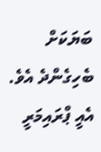ބަޔަކަށް ބެހިގެންދެ އެވެ. އެއީ ޕްރައިމަރީ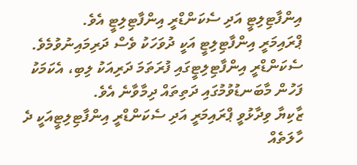އިންފާޓިލިޓީ އަދި ސެކަންޑްރީ އިންފާޓިލިޓީ އެވެ.
ޕްރައިމަރީ އިންފާޓިލިޓީ އަކީ ދުވަހަކު ވެސް ދަރިމައިނުވުމެވެ. ސެކަންޑްރީ އިންފާޓިލިޓީގައި ފުރަތަމަ ދަރިއަކު ލިބި، އެކަމަކު ފަހުން މާބަނޑުވުމުގައި ދަތިތައް ދިމާވާނެ އެވެ.
ޒާކިޔާ ވިދާޅުވީ ޕްރައިމަރީ އަދި ސެކަންޑްރީ އިންފާޓިލިޓީއަކީ ދެ ހާލަތެއް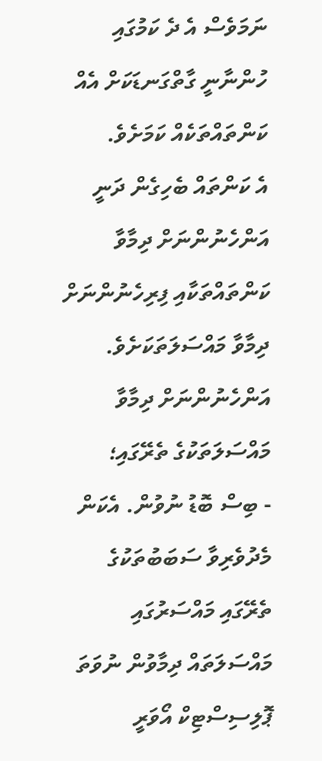ނަމަވެސް އެ ދެ ކަމުގައި ހުންނާނީ ގާތްގަނޑަކަށް އެއް ކަންތައްތަކެއް ކަމަށެވެ.
އެ ކަންތައް ބެހިގެން ދަނީ އަންހެނުންނަށް ދިމާވާ ކަންތައްތަކާއި ފިރިހެނުންނަށް ދިމާވާ މައްސަލަތަކަށެވެ.
އަންހެނުންނަށް ދިމާވާ މައްސަލަތަކުގެ ތެރޭގައި؛
- ބިސް ބޮޑު ނުވުން. އެކަން މެދުވެރިވާ ސަބަބުތަކުގެ ތެރޭގައި މައްސަރުގައި މައްސަލަތައް ދިމާވުން ނުވަތަ ޕޮލިސިސްޓިކް އޯވަރީ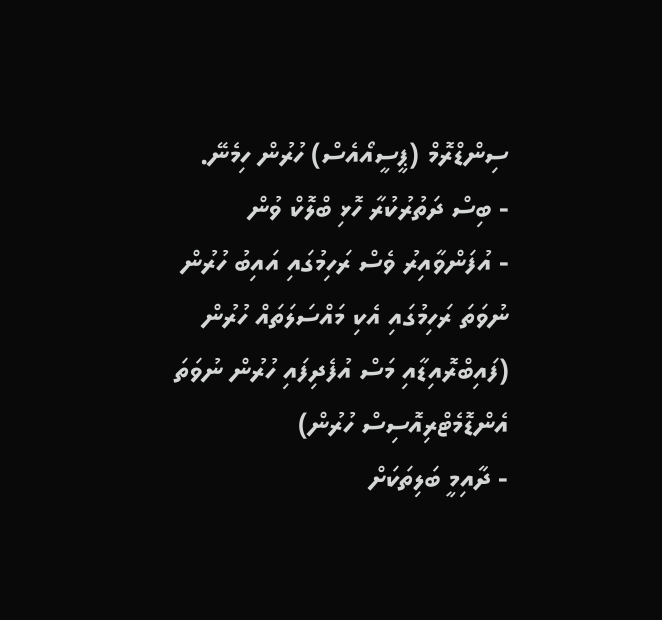ސިންޑްރޮމް (ޕީސީއޯއެސް) ހުރުން ހިމެނޭ.
- ބިސް ދަތުރުކުރާ ހޮޅި ބްލޮކް ވުން
- އުފަންވާއިރު ވެސް ރަހިމުގައި އައިބު ހުރުން ނުވަތަ ރަހިމުގައި އެކި މައްސަލަތައް ހުރުން (ފައިބްރޮއިޑާއި މަސް އުފެދިފައި ހުރުން ނުވަތަ އެންޑޮމެޓްރިއޮސިސް ހުރުން)
- ދާއިމީ ބަލިތަކަށް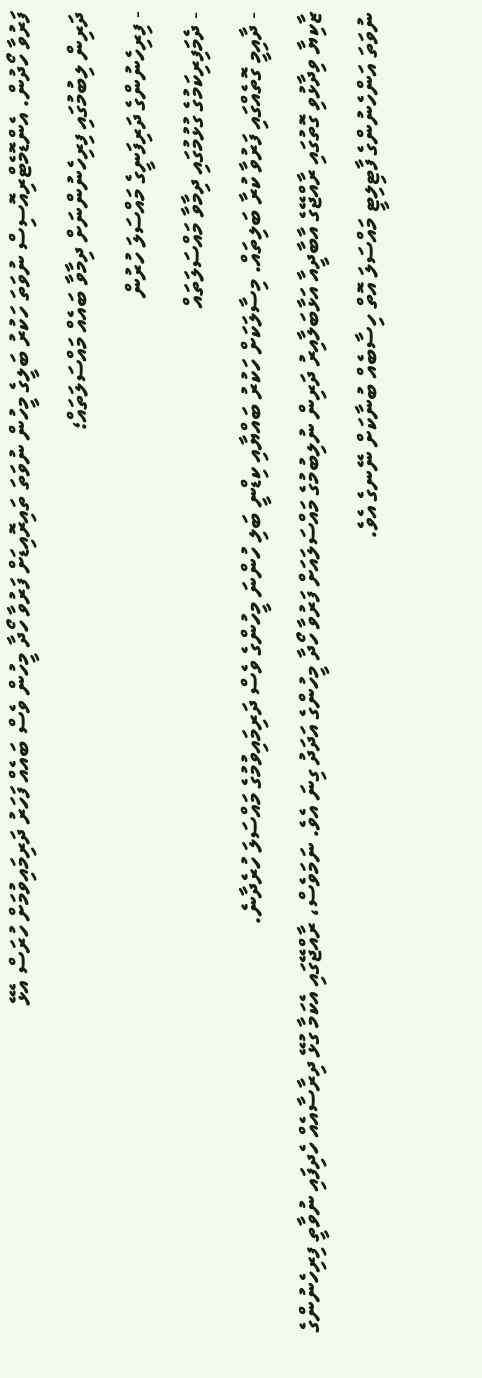ފަރުވާ ހޯދުން. އެންޑޮމެޓްރިއޮސިސް ނުވަތަ ހަކުރު ބަލީގެ މީހުން ނުވަތަ ތައިރޮއިޑަށް ފަރުވާ ހޯދާ މީހުން ވެސް ބައެއް ފަހަރު ދަރިމައިވުމަށް ހުރަސް އެޅޭ
ދަރިން ލިބުމުގައި ފިރިހެނުންނަށް ދިމާވާ ބައެއް މައްސަލަތައް؛
- ފިރިހެނުންގެ ދަރިފަނީގެ މައްސަލަ ހުރުން
- ދެމަފިރިކަމުގެ ގުޅުމުގައި ދިމާވާ މައްސަލަތައް
- ދާއިމީ ގޮތެއްގައި ފަރުވާ ކުރާ ބަލިތައް. މިސާލަކަށް ހަކުރު ބައްޔާއި ކިޑްނީ ބަލި ހުންނަ މީހުންގެ ވެސް ދަރިމައިވުމުގެ މައްސަލަ ހުރެދާނެ.
ޒާކިޔާ ވިދާޅުވި ގޮތުގައި ރާއްޖޭގެ އާބާދީއާ އަޅާބަލާއިރު ދަރިން ނުލިބުމުގެ މައްސަލައަށް ފަރުވާ ހޯދާ މީހުންގެ އަދަދު ގިނަ އެވެ. ނަމަވެސް، ރާއްޖޭގައި އެކަމާ ގުޅޭ ދިރާސާއެއް ހެދިފައި ނުވާތީ ފިރިހެނުންގެ ނުވަތަ އަންހެނުންގެ ފާޓިލިޓީ މައްސަލަ އޮތް ހިސާބެއް ބުނާކަށް ނޭނގެ އެވެ.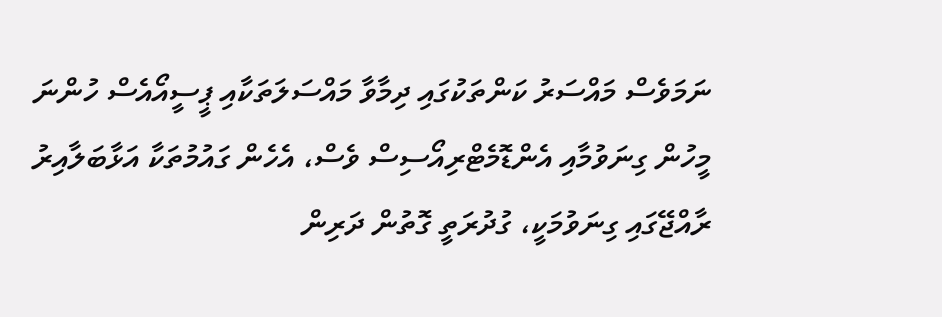ނަމަވެސް މައްސަރު ކަންތަކުގައި ދިމާވާ މައްސަލަތަކާއި ޕީސީއޯއެސް ހުންނަ މީހުން ގިނަވުމާއި އެންޑޮމެޓްރިއޯސިސް ވެސް، އެހެން ގައުމުތަކާ އަޅާބަލާއިރު ރާއްޖޭގައި ގިނަވުމަކީ، ގުދުރަތީ ގޮތުން ދަރިން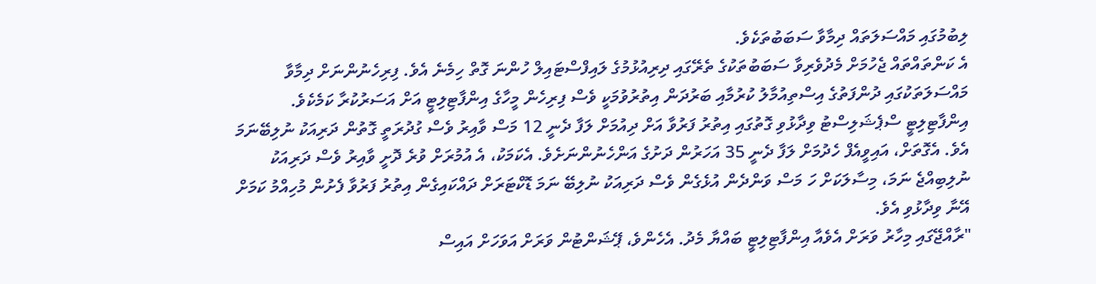ލިބުމުގައި މައްސަލަތައް ދިމާވާ ސަބަބުތަކެވެ.
އެ ކަންތައްތައް ޖެހުމަށް މެދުވެރިވާ ސަބަބުތަކުގެ ތެރޭގައި ދިރިއުޅުމުގެ ލައިފްސްޓައިލް ހުންނަ ގޮތް ހިމެނެ އެވެ. ފިރިހެނުންނަށް ދިމާވާ މައްސަލަތަކުގައި ދުންފަތުގެ އިސްތިއުމާލު ކުރުމާއި ބަރުދަން އިތުރުވުމަކީ ވެސް ފިރިހެން މީހާގެ އިންފާޓިލިޓީ އަށް އަސަރުކުރާ ކަމެކެވެ.
އިންފާޓިލިޓީ ސްޕެޝަލިސްޓު ވިދާޅުވި ގޮތުގައި އިތުރު ފަރުވާ އަށް ދިއުމަށް ލަފާ ދެނީ 12 މަސް ވާއިރު ވެސް ގުދުރަތީ ގޮތުން ދަރިއަކު ނުލިބޭނަމަ އެވެ. އެގޮތަށް، އައިވީއެފް ހެދުމަށް ލަފާ ދެނީ 35 އަހަރުން ދަށުގެ އަންހެނުންނަށެވެ. އެކަމަކު، އެ އުމުރަށް ވުރެ ދޮށީ ވާއިރު ވެސް ދަރިއަކު ނުލިބިއްޖެ ނަމަ، މިސާލަކަށް ހަ މަސް ވަންދެން އުޅެގެން ވެސް ދަރިއަކު ނުލިބޭ ނަމަ ޑޮކްޓަރަށް ދައްކައިގެން އިތުރު ފަރުވާ ފެށުން މުހިއްމު ކަމަށް އޭނާ ވިދާޅުވި އެވެ.
"ރާއްޖޭގައި މިހާރު ވަރަށް އެވެއާ އިންފާޓިލިޓީ ބައްޔާ މެދު. އެހެންވެ، ޕޭޝަންޓުން ވަރަށް އަވަހަށް އައިސް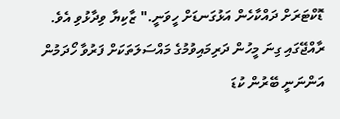ޑޮކްޓަރަށް ދައްކާހެން އަޅުގަނޑަށް ހީވަނީ." ޒާކިޔާ ވިދާޅުވި އެވެ.
ރާއްޖޭގައި ގިނަ މީހުން ދަރިމައިވުމުގެ މައްސަލަތަކަށް ފަރުވާ ހޯދަމުން އަންނަނީ ބޭރުން ކުޑަ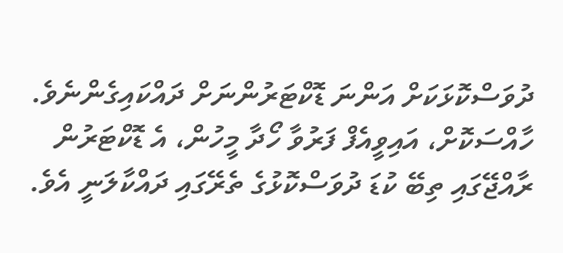ދުވަސްކޮޅަކަށް އަންނަ ޑޮކްޓަރުންނަށް ދައްކައިގެންނެވެ. ހާއްސަކޮށް، އައިވީއެފް ފަރުވާ ހޯދާ މީހުން، އެ ޑޮކްޓަރުން ރާއްޖޭގައި ތިބޭ ކުޑަ ދުވަސްކޮޅުގެ ތެރޭގައި ދައްކާލަނީ އެވެ.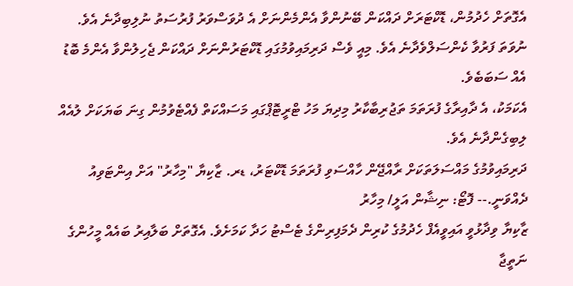އެގޮތަށް ހެދުމުން، ޑޮކްޓަރަށް ދައްކަން ބޭނުންވާ އެންމެންނަށް އެ ދުވަސްވަރު ފުރުސަތު ނުލިބިދާނެ އެވެ. ނުވަތަ ފަރުވާ ކެންސަލްވެދާނެ އެވެ. މިއީ ވެސް ދަރިމައިވުމުގައި ޑޮކްޓަރުންނަށް ދައްކަން ޖެހިލުންވާ އެންމެ ބޮޑު އެއް ސަބަބެވެ.
އެކަމަކު، އެ ދާއިރާގެ ފުރަތަމަ ތަޖުރިބާކާރު މިދިޔަ މަހު ޓްރީޓޮޕްގައި މަސައްކަތް ފެއްޓެވުމުން ގިނަ ބަޔަކަށް ލުއެއް ލިބިގެންދާނެ އެވެ.
ދަރިމައިވުމުގެ މައްސަލަތަކަށް ރާއްޖޭން ހާއްސަވި ފުރަތަމަ ޑޮކްޓަރު، ޑރ. ޒާކިޔާ "މިހާރު" އަށް އިންޓަވިއު ދެއްވަނީ.-- ފޮޓޯ: ނިޝާން އަލީ/ މިހާރު
ޒާކިޔާ ވިދާޅުވީ އައިވީއެފް ހެދުމުގެ ކުރިން ދެމަފިރިންގެ ޓެސްޓު ހަދާ ކަމަށެވެ. އެގޮތަށް ބަލާއިރު ބައެއް މީހުންގެ ނަތީޖާ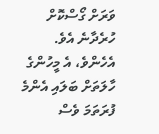ވަރަށް ގޯސްކޮށް ހުރެދާނެ އެވެ. އެހެންވެ، އެ މީހުންގެ ހާލަތަށް ބަލައި އެންމެ ފުރަތަމަ ވެސް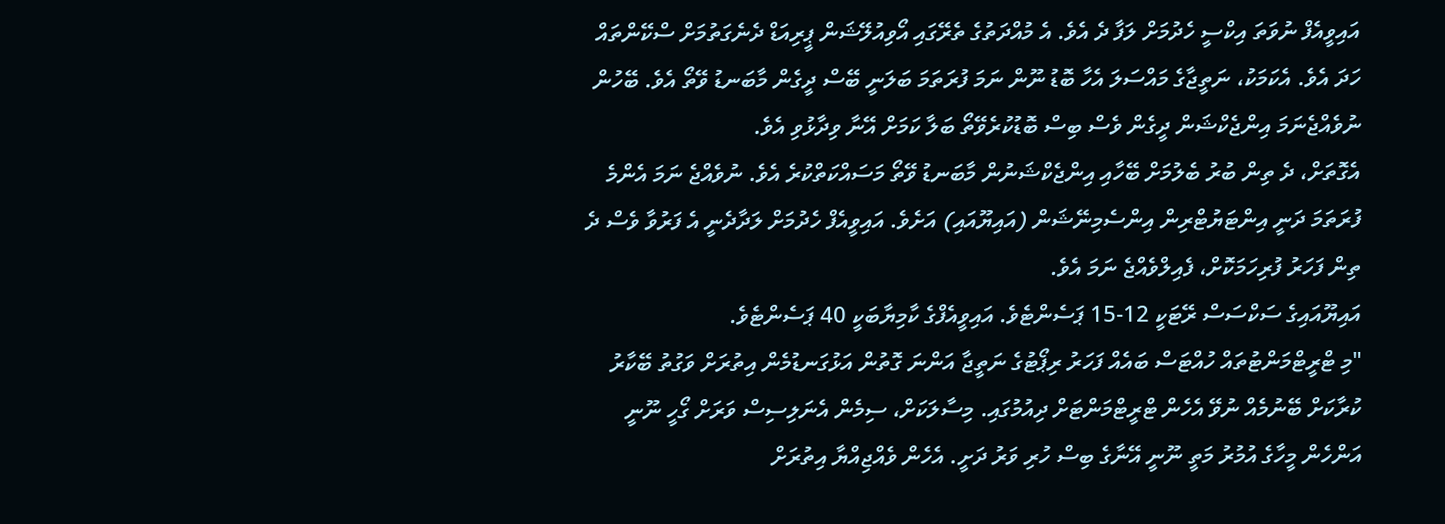އައިވީއެފް ނުވަތަ އިކްސީ ހެދުމަށް ލަފާ ދެ އެވެ. އެ މުއްދަތުގެ ތެރޭގައި އޯވިއުލޭޝަން ޕީރިއަޑް ދެނެގަތުމަށް ސްކޭންތައް ހަދަ އެވެ. އެކަމަކު، ނަތީޖާގެ މައްސަލަ އެހާ ބޮޑު ނޫން ނަމަ ފުރަތަމަ ބަލަނީ ބޭސް ދީގެން މާބަނޑު ވޭތޯ އެވެ. ބޭހުން ނުވެއްޖެނަމަ އިންޖެކްޝަން ދީގެން ވެސް ބިސް ބޮޑުކުރެވޭތޯ ބަލާ ކަމަށް އޭނާ ވިދާޅުވި އެވެ.
އެގޮތަށް، ދެ ތިން ބުރު ބެލުމަށް ބޭހާއި އިންޖެކްޝަނުން މާބަނޑު ވޭތޯ މަސައްކަތްކުރެ އެވެ. ނުވެއްޖެ ނަމަ އެންމެ ފުރަތަމަ ދަނީ އިންޓަޔުޓްރިން އިންސެމިނޭޝަން (އައިޔޫއައި) އަށެވެ. އައިވީއެފް ހެދުމަށް ލަދާދެނީ އެ ފަރުވާ ވެސް ދެ ތިން ފަހަރު ފުރިހަމަކޮށް، ފެއިލްވެއްޖެ ނަމަ އެވެ.
އައިޔޫއައިގެ ސަކްސަސް ރޭޓަކީ 12-15 ޕަސެންޓެވެ. އައިވީއެފްގެ ކާމިޔާބަކީ 40 ޕަސެންޓެވެ.
"މި ޓްރީޓްމަންޓުތައް ހުއްޓަސް ބައެއް ފަހަރު ރިޕޯޓުގެ ނަތީޖާ އަންނަ ގޮތުން އަޅުގަނޑުމެން އިތުރަށް ވަގުތު ބޭކާރު ކުރާކަށް ބޭނުމެއް ނުވޭ އެހެން ޓްރީޓްމަންޓަށް ދިއުމުގައި. މިސާލަކަށް، ސިމެން އެނަލިސިސް ވަރަށް ގޯހީ ނޫނީ އަންހެން މީހާގެ އުމުރު މަތީ ނޫނީ އޭނާގެ ބިސް ހުރި ވަރު ދަށީ. އެހެން ވެއްޖިއްޔާ އިތުރަށް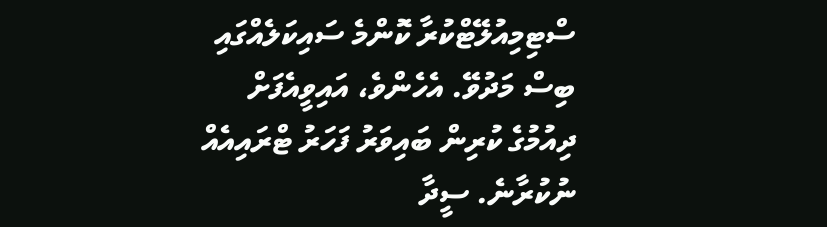ސްޓިމިއުލޭޓްކުރާ ކޮންމެ ސައިކަލެއްގައި ބިސް މަދުވޭ. އެހެންވެ، އައިވީއެފަށް ދިއުމުގެ ކުރިން ބައިވަރު ފަހަރު ޓްރައިއެއް ނުކުރާނެ. ސީދާ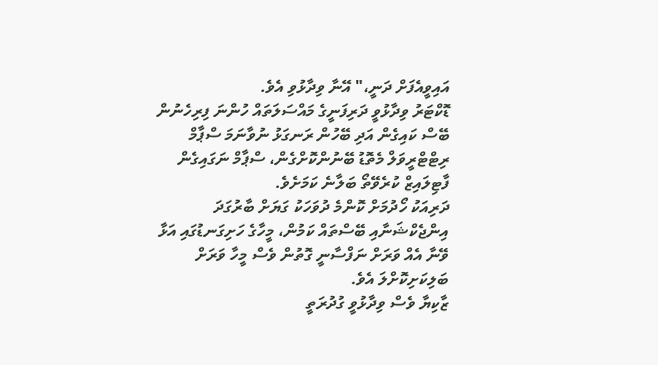އައިވީއެފަށް ދަނީ،" އޭނާ ވިދާޅުވި އެވެ.
ޑޮކްޓަރު ވިދާޅުވީ ދަރިފަނީގެ މައްސަލަތައް ހުންނަ ފިރިހެނުން ބޭސް ކައިގެން އަދި ބޭހުން ރަނގަޅު ނުވާނަމަ ސްޕާމް ރިޓްޓްރީވަލް މެތޮޑު ބޭނުންކޮށްގެން، ސްޕާމް ނަގައިގެން ފާޓިލައިޒް ކުރެވޭތޯ ބަލާނެ ކަމަށެވެ.
ދަރިއަކު ހޯދުމަށް ކޮންމެ ދުވަހަކު ގަޔަށް ބާރުގަދަ އިންޖެކްޝަނާއި ބޭސްތައް ކަމުން، މީހާގެ ހަށިގަނޑުގައި އަޅާ ވޭނާ އެއް ވަރަށް ނަފްސާނީ ގޮތުން ވެސް މީހާ ވަރަށް ބަލިކަށިކޮށްލަ އެވެ.
ޒާކިޔާ ވެސް ވިދާޅުވީ ގުދުރަތީ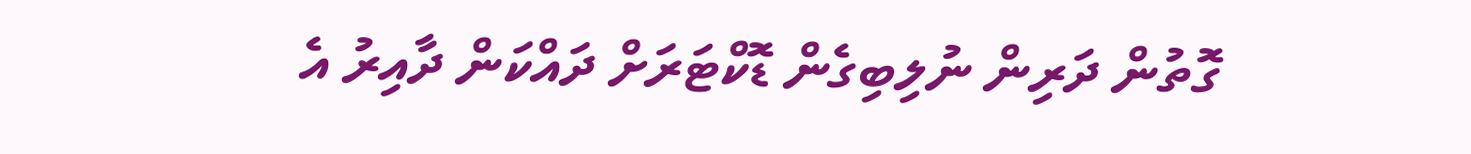ގޮތުން ދަރިން ނުލިބިގެން ޑޮކްޓަރަށް ދައްކަން ދާއިރު އެ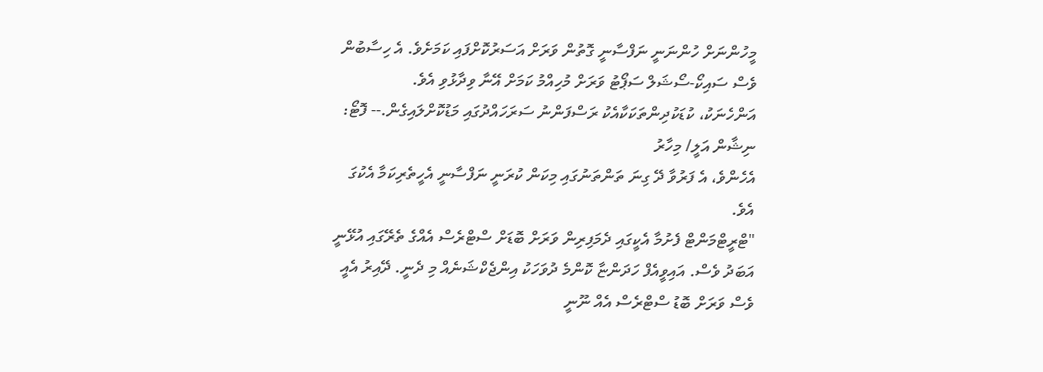މީހުންނަށް ހުންނަނީ ނަފްސާނީ ގޮތުން ވަރަށް އަސަރުކޮށްފައި ކަމަށެވެ. އެ ހިސާބުން ވެސް ސައިކޯ-ސޯޝަލް ސަޕޯޓު ވަރަށް މުހިއްމު ކަމަށް އޭނާ ވިދާޅުވި އެވެ.
އަންހެނަކު، ކުޑަކުދިންތަކަކާއެކު ރަސްފަންނު ސަރަހައްދުގައި މަޑުކޮށްލައިގެން.-- ފޮޓޯ: ނިޝާން އަލީ/ މިހާރު
އެހެންވެ، އެ ފަރުވާ ދޭ ގިނަ ތަންތަނުގައި މިކަން ކުރަނީ ނަފްސާނީ އެހީތެރިކަމާ އެކުގަ އެވެ.
"ޓްރީޓްމަންޓް ފެށުމާ އެކީގައި ދެމަފިރިން ވަރަށް ބޮޑަށް ސްޓްރެސް އެއްގެ ތެރޭގައި އުޅޭނީ އަބަދު ވެސް. އައިވީއެފް ހަދަންޏާ ކޮންމެ ދުވަހަކު އިންޖެކްޝަނެއް މި ދެނީ. ދޭއިރު އެއީ ވެސް ވަރަށް ބޮޑު ސްޓްރެސް އެއް ނޫނީ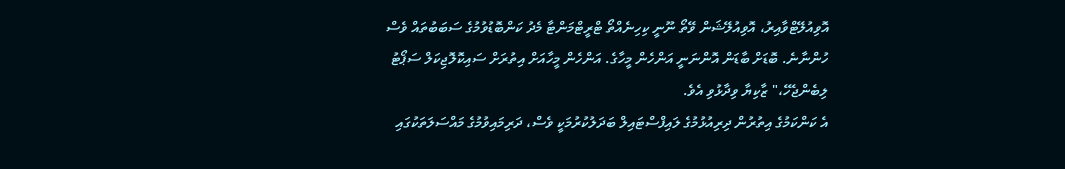އޮވިއުލޭޓްވާއިރު، އޮވިއުލޭޝަން ވޭތޯ ނޫނީ ކިހިނެއްތޯ ޓްރީޓްމަންޓާ މެދު ކަންބޮޑުވުމުގެ ސަބަބުތައް ވެސް ހުންނާނެ. ބޮޑަށް ބާޑަން އޮންނަނީ އަންހެން މީހާގެ. އަންހެން މީހާއަށް އިތުރަށް ސައިކޮލޮޖިކަލް ސަޕޯޓު ލިބެންޖެހޭ،" ޒާކިޔާ ވިދާޅުވި އެވެ.
އެ ކަންކަމުގެ އިތުރުން ދިރިއުޅުމުގެ ލައިފްސްޓައިލް ބަދަލުކުރުމަކީ ވެސް، ދަރިމައިވުމުގެ މައްސަލަތަކުގައި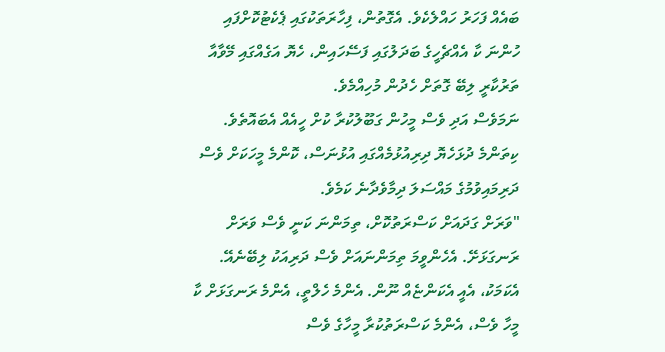ބައެއް ފަހަރު ހައްލެކެވެ. އެގޮތުން، ފިހާރަތަކުގައި ޕެކެޓުކޮށްފައި ހުންނަ ކާ އެއްޗެހީގެ ބަދަލުގައި ފަސޭހައިން، ހެޔޮ އަގެއްގައި މޭވާއާ ތަރުކާރީ ލިބޭ ގޮތަށް ހެދުން މުހިއްމެވެ.
ނަމަވެސް އަދި ވެސް މީހުން ގަބޫލުކުރާ ކުށް ހީއެއް އެބައޮތެވެ. ކިތަންމެ ދުޅަހެޔޮ ދިރިއުޅުމެއްގައި އުޅުނަސް، ކޮންމެ މީހަކަށް ވެސް ދަރިމައިވުމުގެ މައްސަލަ ދިމާވެދާނެ ކަމެވެ.
"ވަރަށް ގަދައަށް ކަސްރަތުކޮށް، ތިމަންނަ ކަނީ ވެސް ވަރަށް ރަނގަޅަށޭ. އެހެންވީމަ ތިމަންނައަށް ވެސް ދަރިއަކު ލިބޭނެއޭ. އެކަމަކު، އެއީ އެކަންޏެއް ނޫން. އެންމެ ހެލްތީ، އެންމެ ރަނގަޅަށް ކާ މީހާ ވެސް، އެންމެ ކަސްރަތުކުރާ މީހާގެ ވެސް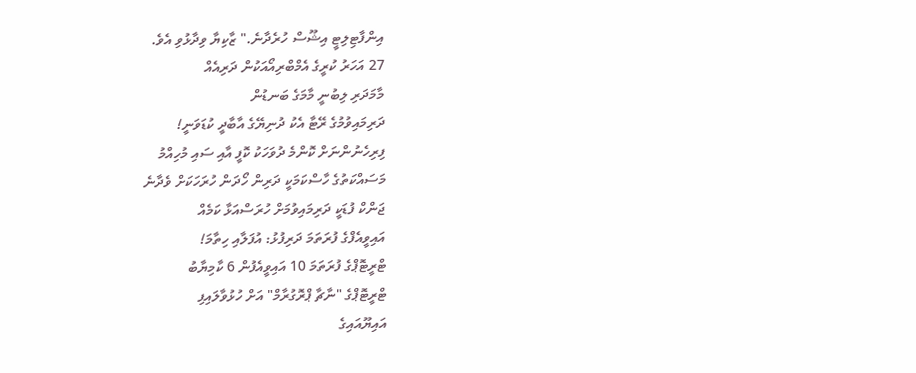އިންފާޓިލިޓީ އިޝޫސް ހުރެދާނެ." ޒާކިޔާ ވިދާޅުވި އެވެ.
27 އަހަރު ކުރީގެ އެމްބްރިއޯއަކުން ދަރިއެއް
މާމަދަރި ލިބުނީ މާމަގެ ބަނޑުން
ދަރިމައިވުމުގެ ރޭޓާ އެކު ދުނިޔޭގެ އާބާދީ ކުޑަވަނީ!
ފިރިހެނުންނަށް ކޮންމެ ދުވަހަކު ކޮފީ އާއި ސައި މުހިއްމު
މަސައްކަތުގެ ހާސްކަމަކީ ދަރިން ހޯދަން ހުރަހަކަށް ވެދާނެ
ޖަންކް ފުޑަކީ ދަރިމައިވުމަށް ހުރަސްއަޅާ ކަމެއް
އައިވީއެފްގެ ފުރަތަމަ ދަރިފުޅު: އުފަލާއި ހިތާމަ!
ޓްރީޓޮޕްގެ ފުރަތަމަ 10 އައިވީއެފުން 6 ކާމިޔާބު
ޓްރީޓޮޕްގެ "ނާޗާ ޕްރޮގުރާމް" އަށް ހުޅުވާލައިފި
އައިޔޫއައިގެ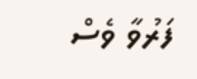ފަރުވާ ވެސް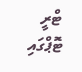ޓްރީ ޓޮޕްގައި